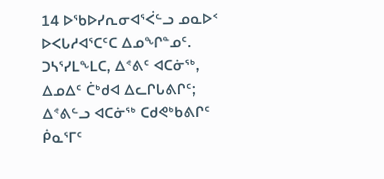14 ᐅᖃᐅᓯᕆᓂᐊᕐᐹᓪᓗ ᓄᓇᐅᑉ ᐅᐸᒐᓱᐊᕐᑕᑦᑕ ᐃᓄᖏᓐᓄᑦ. ᑐᓴᕐᓯᒪᖕᒪᑕ, ᐃᕝᕕᑦ ᐊᑕᓃᖅ, ᐃᓄᐃᑦ ᑖᒃᑯᐊ ᐃᓚᒋᒐᕕᒋᑦ; ᐃᕝᕕᓪᓗ ᐊᑕᓃᖅ ᑕᑯᕙᒃᑲᕕᒋᑦ ᑮᓇᕐᒥᑦ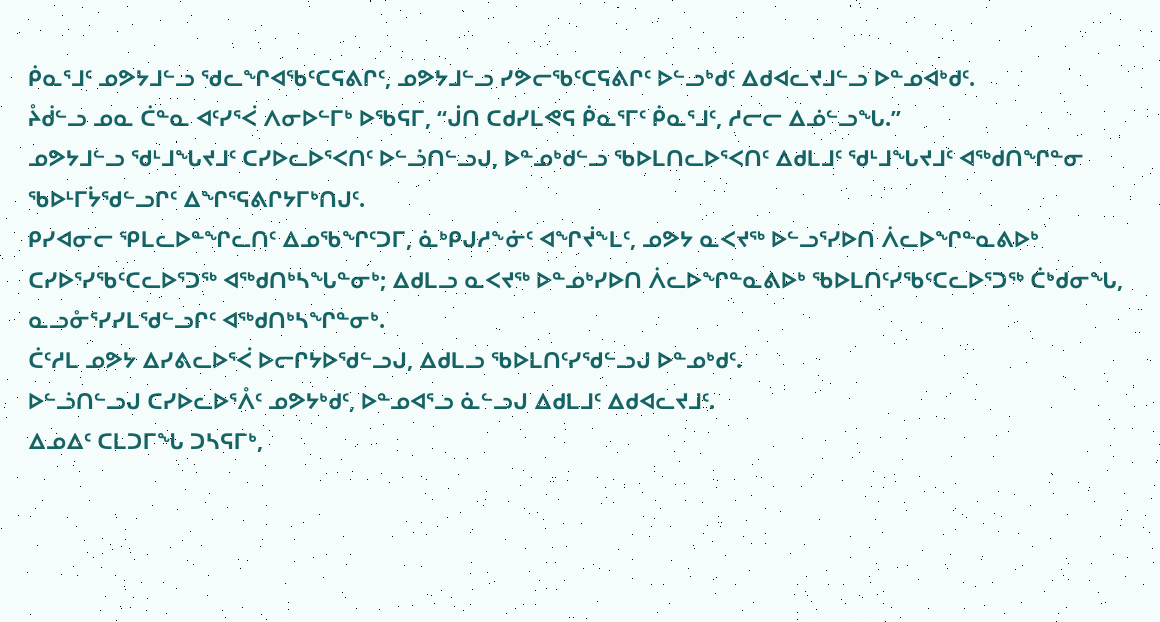ᑮᓇᕐᒧᑦ ᓄᕗᔭᒧᓪᓗ ᖁᓚᖏᐊᖃᑦᑕᕋᕕᒋᑦ, ᓄᕗᔭᒧᓪᓗ ᓯᕗᓕᖃᑦᑕᕋᕕᒋᑦ ᐅᓪᓗᒃᑯᑦ ᐃᑯᐊᓚᔪᒧᓪᓗ ᐅᓐᓄᐊᒃᑯᑦ.
ᔧᑰᓪᓗ ᓄᓇ ᑖᓐᓇ ᐊᑦᓯᕐᐹ ᐱᓂᐅᓪᒥᒃ ᐅᖃᕋᒥ, “ᒎᑎ ᑕᑯᓯᒪᕙᕋ ᑮᓇᕐᒥᑦ ᑮᓇᕐᒧᑦ, ᓱᓕᓕ ᐃᓅᓪᓗᖓ.”
ᓄᕗᔭᒧᓪᓗ ᖁᒻᒧᖓᔪᒧᑦ ᑕᓯᐅᓚᐅᕐᐸᑎᑦ ᐅᓪᓘᑎᓪᓗᒍ, ᐅᓐᓄᒃᑯᓪᓗ ᖃᐅᒪᑎᓚᐅᕐᐸᑎᑦ ᐃᑯᒪᒧᑦ ᖁᒻᒧᖓᔪᒧᑦ ᐊᖅᑯᑎᖏᓐᓂ ᖃᐅᒻᒥᔮᖁᓪᓗᒋᑦ ᐃᖏᕐᕋᕕᒋᔭᒥᒃᑎᒍᑦ.
ᑭᓯᐊᓂᓕ ᕿᒪᓚᐅᓐᖏᓚᑎᑦ ᐃᓄᖃᖏᑦᑐᒥ, ᓈᒃᑭᒍᓱᖕᓃᑦ ᐊᖏᔫᖕᒪᑦ, ᓄᕗᔭ ᓇᐸᔪᖅ ᐅᓪᓗᕐᓯᐅᑎ ᐲᓚᐅᖏᓐᓇᕕᐅᒃ ᑕᓯᐅᕐᓯᖃᑦᑕᓚᐅᕐᑐᖅ ᐊᖅᑯᑎᒃᓴᖓᓐᓂᒃ; ᐃᑯᒪᓗ ᓇᐸᔪᖅ ᐅᓐᓄᒃᓯᐅᑎ ᐲᓚᐅᖏᓐᓇᕕᐅᒃ ᖃᐅᒪᑎᑦᓯᖃᑦᑕᓚᐅᕐᑐᖅ ᑖᒃᑯᓂᖓ, ᓇᓗᓁᕐᓯᓯᒪᖁᓪᓗᒋᑦ ᐊᖅᑯᑎᒃᓴᖏᓐᓂᒃ.
ᑖᑦᓱᒪ ᓄᕗᔭ ᐃᓯᕕᓚᐅᕐᐹ ᐅᓕᒋᔭᐅᖁᓪᓗᒍ, ᐃᑯᒪᓗ ᖃᐅᒪᑎᑦᓯᖁᓪᓗᒍ ᐅᓐᓄᒃᑯᑦ.
ᐅᓪᓘᑎᓪᓗᒍ ᑕᓯᐅᓚᐅᕐᐰᑦ ᓄᕗᔭᒃᑯᑦ, ᐅᓐᓄᐊᕐᓗ ᓈᓪᓗᒍ ᐃᑯᒪᒧᑦ ᐃᑯᐊᓚᔪᒧᑦ.
ᐃᓄᐃᑦ ᑕᒪᑐᒥᖓ ᑐᓴᕋᒥᒃ,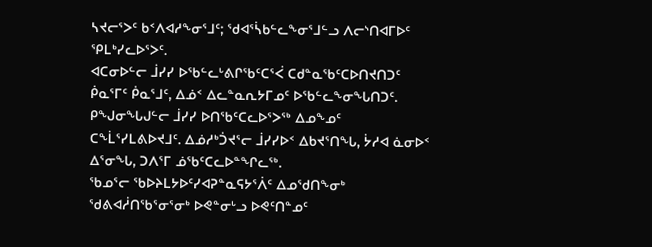ᓴᔪᓕᕐᐳᑦ ᑲᑉᐱᐊᓱᖕᓂᕐᒧᑦ; ᖁᐊᕐᓵᑲᓪᓚᖕᓂᕐᒧᓪᓗ ᐱᓕᔅᑎᐊᒥᐅᑦ ᕿᒪᒃᓯᓚᐅᕐᐳᑦ.
ᐊᑕᓂᐅᓪᓕ ᒨᓯᓯ ᐅᖃᓪᓚᒡᕕᒋᖃᑦᑕᕐᐹ ᑕᑯᓐᓇᖃᑦᑕᐅᑎᔪᑎᑐᑦ ᑮᓇᕐᒥᑦ ᑮᓇᕐᒧᑦ, ᐃᓅᑉ ᐃᓚᓐᓇᕆᔭᒥᓄᑦ ᐅᖃᓪᓚᖕᓂᖓᑎᑐᑦ. ᑭᖑᓂᖓᒍᓪᓕ ᒨᓯᓯ ᐅᑎᖃᑦᑕᓚᐅᕐᐳᖅ ᐃᓄᖕᓄᑦ ᑕᖕᒫᕐᓯᒪᕕᐅᔪᒧᑦ. ᐃᓅᓱᒃᑑᔪᕐᓕ ᒨᓯᓯᐅᑉ ᐃᑲᔪᕐᑎᖓ, ᔮᓱᐊ ᓈᓂᐅᑉ ᐃᕐᓂᖓ, ᑐᐱᕐᒥ ᓅᖃᑦᑕᓚᐅᓐᖏᓚᖅ.
ᖃᓄᕐᓕ ᖃᐅᔨᒪᔭᐅᑦᓯᐊᕈᓐᓇᕋᔭᕐᐲᑦ ᐃᓄᖁᑎᖕᓂᒃ ᖁᕕᐊᓲᑎᖃᕐᓂᕐᓂᒃ ᐅᕙᓐᓂᒡᓗ ᐅᕙᑦᑎᓐᓄᑦ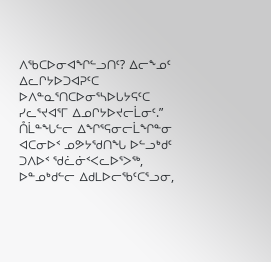ᐱᖃᑕᐅᓂᐊᖏᓪᓗᑎᑦ? ᐃᓕᖕᓄᑦ ᐃᓚᒋᔭᐅᑐᐊᕈᑦᑕ ᐅᐱᓐᓇᕐᑎᑕᐅᓂᕐᓴᐅᒐᔭᕋᑦᑕ ᓯᓚᕐᔪᐊᕐᒥ ᐃᓄᒋᔭᐅᔪᓕᒫᓂᑦ.”
ᑍᒫᓐᖓᓪᓕ ᐃᖏᕐᕋᓂᓕᒫᖏᓐᓂ ᐊᑕᓂᐅᑉ ᓄᕗᔭᖁᑎᖓ ᐅᓪᓗᒃᑯᑦ ᑐᐱᐅᑉ ᖁᓛᓃᑉᐸᓚᐅᕐᐳᖅ, ᐅᓐᓄᒃᑯᓪᓕ ᐃᑯᒪᐅᓕᖃᑦᑕᕐᓗᓂ,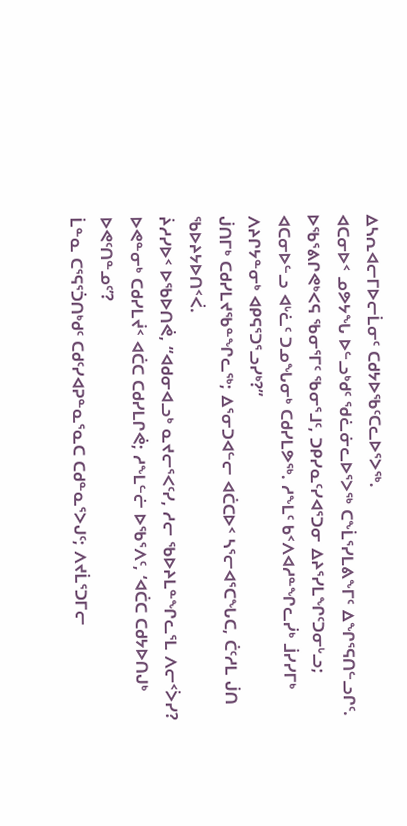ᐃᓴᕆᐊᓕᒥᐅᓕᒫᓂᑦ ᑕᑯᔭᐅᖃᑦᑕᓚᐅᕐᐳᖅ.
ᐊᑕᓂᐅᑉ ᓄᕗᔭᖓ ᐅᓪᓗᒃᑯᑦ ᖁᓛᓃᓚᐅᕐᐳᖅ ᑕᖕᒫᕐᓯᒪᕕᖕᒥᑦ ᐃᖏᕐᕋᑎᓪᓗᒋᑦ.
ᐅᖃᕐᕕᒋᕙᒃᐸᕋ ᖃᓂᕐᒥᑦ ᖃᓂᕐᒧᑦ, ᑐᑭᓯᓇᑦᓯᐊᕐᑐᓂ ᐃᔨᕐᓯᒪᖏᑦᑐᓂᒡᓗ; ᐊᑕᓂᐅᓪᓗ ᐊᒡᓛᑦ ᑐᓄᖓᓂᒃ ᑕᑯᓯᒪᕗᖅ. ᓱᖕᒪᑦ ᑲᑉᐱᐊᓱᓐᖏᓚᓰᒃ ᒨᓯᓯᒥᒃ ᐱᔨᒋᔭᓐᓂᒃ ᐊᑭᕋᕐᑐᕐᓗᓯᒃ?”
ᒎᑎᒥᒃ ᑕᑯᓯᒪᔪᖃᓐᖏᓚᖅ; ᐃᕐᓂᑐᐊᓪᓕ ᐊᑖᑕᐅᑉ ᓴᕐᓕᐊᕐᑕᖓᑕ, ᑖᑦᓱᒪ ᒎᑎ ᖃᐅᔨᔭᐅᑎᑉᐹ.
ᔩᓱᓯᐅᑉ ᐅᖃᐅᑎᕚ, “ᐊᑯᓂᐊᓗᒃ ᓇᔪᓕᕐᐸᑦᓯ, ᓱᓕ ᖃᐅᔨᒪᓐᖏᓚᕐᒪ ᐱᓕᑉᐴᓯ? ᐅᕙᓐᓂᒃ ᑕᑯᓯᒪᔫᑉ ᐊᑖᑕ ᑕᑯᓯᒪᒋᕚ; ᓱᖕᒪᓪᓖ ᐅᖃᕐᐱᑦ, ‘ᐊᑖᑕ ᑕᑯᔭᐅᑎᒍᒃ ᐅᕙᑦᑎᓐᓄᑦ’?
ᒫᓐᓇ ᑕᕐᕋᕐᑑᑎᒃᑯᑦ ᑕᑯᑦᓯᐊᕈᓐᓇᕐᓇᑕ ᑕᑯᓐᓇᕐᐳᒍᑦ; ᐱᔪᒫᕐᑐᒥᓕ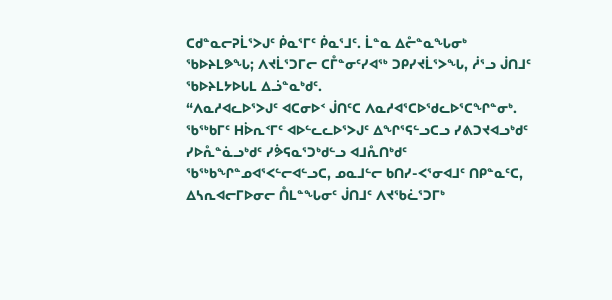ᑕᑯᓐᓇᓕᕈᒫᕐᐳᒍᑦ ᑮᓇᕐᒥᑦ ᑮᓇᕐᒧᑦ. ᒫᓐᓇ ᐃᓔᓐᓇᖓᓂᒃ ᖃᐅᔨᒪᕗᖓ; ᐱᔪᒫᕐᑐᒥᓕ ᑕᒤᓐᓂᑦᓯᐊᖅ ᑐᑭᓯᔪᒫᕐᐳᖓ, ᓲᕐᓗ ᒎᑎᒧᑦ ᖃᐅᔨᒪᔭᐅᒐᒪ ᐃᓘᓐᓇᒃᑯᑦ.
“ᐱᓇᓱᐊᓚᐅᕐᐳᒍᑦ ᐊᑕᓂᐅᑉ ᒎᑎᑦᑕ ᐱᓇᓱᐊᕐᑕᐅᖁᓚᐅᕐᑕᖏᓐᓂᒃ. ᖃᖅᑲᒥᑦ ᕼᐆᕆᑉᒥᑦ ᐊᐅᓪᓚᓚᐅᕐᐳᒍᑦ ᐃᖏᕐᕋᓪᓗᑕᓗ ᓯᕕᑐᔪᐊᓗᒃᑯᑦ ᓯᐅᕅᓐᓈᓗᒃᑯᑦ ᓯᕘᕋᓇᕐᑐᒃᑯᓪᓗ ᐊᒧᕅᑎᒃᑯᑦ ᖃᖅᑲᖏᓐᓄᐊᕐᐸᓪᓕᐊᓪᓗᑕ, ᓄᓇᒧᓪᓕ ᑲᑎᓯ-ᐸᕐᓂᐊᒧᑦ ᑎᑭᓐᓇᑦᑕ,
ᐃᓴᕆᐊᓕᒥᐅᓂᓕ ᑍᒪᓐᖓᓂᑦ ᒎᑎᒧᑦ ᐱᔪᖃᓛᕐᑐᒥᒃ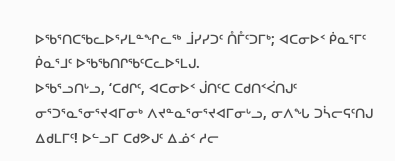ᐅᖃᕐᑎᑕᖃᓚᐅᕐᓯᒪᓐᖏᓚᖅ ᒨᓯᓯᑐᑦ ᑍᒤᑦᑐᒥᒃ; ᐊᑕᓂᐅᑉ ᑮᓇᕐᒥᑦ ᑮᓇᕐᒧᑦ ᐅᖃᖃᑎᒋᖃᑦᑕᓚᐅᕐᒪᒍ.
ᐅᖃᕐᓗᑎᒡᓗ, ‘ᑕᑯᒋᑦ, ᐊᑕᓂᐅᑉ ᒎᑎᑦᑕ ᑕᑯᑎᑉᐹᑎᒍᑦ ᓂᕐᑐᕐᓇᕐᓂᕐᔪᐊᒥᓂᒃ ᐱᔪᓐᓇᕐᓂᕐᔪᐊᒥᓂᒡᓗ, ᓂᐱᖓ ᑐᓵᓕᕋᑦᑎᒍ ᐃᑯᒪᒥᑦ! ᐅᓪᓗᒥ ᑕᑯᕗᒍᑦ ᐃᓅᑉ ᓱᓕ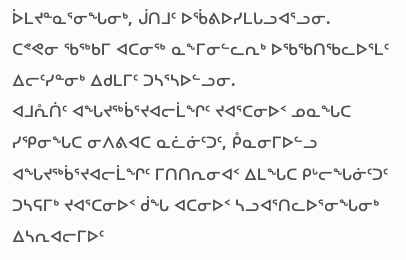ᐆᒪᔪᓐᓇᕐᓂᖓᓂᒃ, ᒎᑎᒧᑦ ᐅᖄᕕᐅᓯᒪᒐᓗᐊᕐᓗᓂ.
ᑕᕝᕙᓂ ᖃᖅᑲᒥ ᐊᑕᓂᖅ ᓇᖕᒥᓂᓪᓚᕆᒃ ᐅᖃᖃᑎᖃᓚᐅᕐᒪᑦ ᐃᓕᑦᓯᓐᓂᒃ ᐃᑯᒪᒥᑦ ᑐᓴᕐᓴᐅᓪᓗᓂ.
ᐊᒧᕅᑏᑦ ᐊᖓᔪᖅᑳᕐᔪᐊᓕᒫᖏᑦ ᔪᐊᕐᑕᓂᐅᑉ ᓄᓇᖓᑕ ᓯᕿᓂᖓᑕ ᓂᐱᕕᐊᑕ ᓇᓛᓃᑦᑐᑦ, ᑬᓇᓂᒥᐅᓪᓗ ᐊᖓᔪᖅᑳᕐᔪᐊᓕᒫᖏᑦ ᒥᑎᑎᕆᓂᐊᑉ ᐃᒪᖓᑕ ᑭᒡᓕᖓᓃᑦᑐᑦ ᑐᓴᕋᒥᒃ ᔪᐊᕐᑕᓂᐅᑉ ᑰᖓ ᐊᑕᓂᐅᑉ ᓴᓗᐊᕐᑎᓚᐅᕐᓂᖓᓂᒃ ᐃᓴᕆᐊᓕᒥᐅᑦ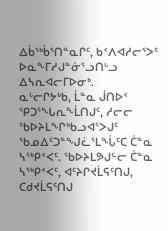ᐃᑳᖅᑳᕐᑎᓐᓇᒋᑦ, ᑲᑉᐱᐊᓱᓕᕐᐳᑦ ᐅᓇᖕᒥᓱᒍᓐᓃᕐᓗᑎᒡᓗ ᐃᓴᕆᐊᓕᒥᐅᓂᒃ.
ᓇᒡᓕᒋᔭᒃᑲ, ᒫᓐᓇ ᒎᑎᐅᑉ ᕿᑐᕐᖓᕆᖕᒫᑎᒍᑦ, ᓱᓕᓕ ᖃᐅᔨᒪᖏᒃᑲᓗᐊᕐᐳᒍᑦ ᖃᓄᐃᑦᑐᓐᖑᓛᕐᒪᖔᑦᑕ ᑖᓐᓇ ᓴᖅᑭᑉᐸᑦ. ᖃᐅᔨᒪᕗᒍᓪᓕ ᑖᓐᓇ ᓴᖅᑭᑉᐸᑦ, ᐊᑦᔨᒋᔪᒫᕋᑦᑎᒍ, ᑕᑯᔪᒫᕋᑦᑎᒍ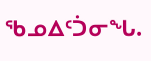ᖃᓄᐃᑦᑑᓂᖓ.